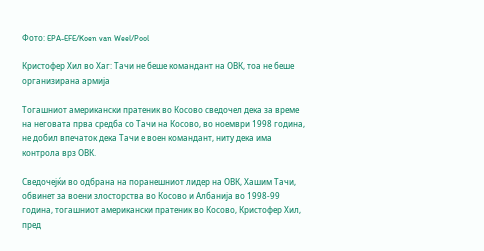Фото: EPA-EFE/Koen van Weel/Pool

Кристофер Хил во Хаг: Тачи не беше командант на ОВК, тоа не беше организирана армија

Тогашниот американски пратеник во Косово сведочел дека за време на неговата прва средба со Тачи на Косово, во ноември 1998 година, не добил впечаток дека Тачи е воен командант, ниту дека има контрола врз ОВК.

Сведочејќи во одбрана на поранешниот лидер на ОВК, Хашим Тачи, обвинет за воени злосторства во Косово и Албанија во 1998-99 година, тогашниот американски пратеник во Косово, Кристофер Хил, пред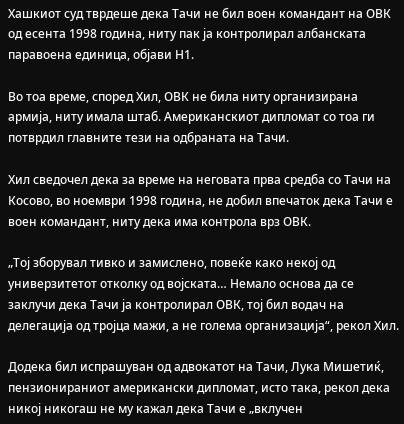Хашкиот суд тврдеше дека Тачи не бил воен командант на ОВК од есента 1998 година, ниту пак ја контролирал албанската паравоена единица, објави Н1.

Во тоа време, според Хил, ОВК не била ниту организирана армија, ниту имала штаб. Американскиот дипломат со тоа ги потврдил главните тези на одбраната на Тачи.

Хил сведочел дека за време на неговата прва средба со Тачи на Косово, во ноември 1998 година, не добил впечаток дека Тачи е воен командант, ниту дека има контрола врз ОВК.

„Тој зборувал тивко и замислено, повеќе како некој од универзитетот отколку од војската… Немало основа да се заклучи дека Тачи ја контролирал ОВК, тој бил водач на делегација од тројца мажи, а не голема организација“, рекол Хил.

Додека бил испрашуван од адвокатот на Тачи, Лука Мишетиќ, пензионираниот американски дипломат, исто така, рекол дека никој никогаш не му кажал дека Тачи е „вклучен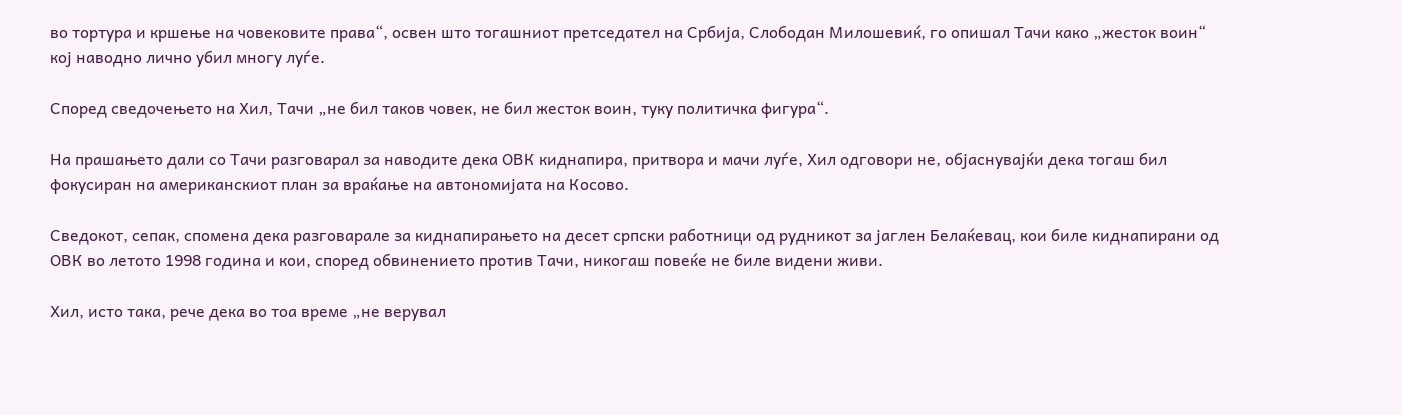во тортура и кршење на човековите права“, освен што тогашниот претседател на Србија, Слободан Милошевиќ, го опишал Тачи како „жесток воин“ кој наводно лично убил многу луѓе.

Според сведочењето на Хил, Тачи „не бил таков човек, не бил жесток воин, туку политичка фигура“.

На прашањето дали со Тачи разговарал за наводите дека ОВК киднапира, притвора и мачи луѓе, Хил одговори не, објаснувајќи дека тогаш бил фокусиран на американскиот план за враќање на автономијата на Косово.

Сведокот, сепак, спомена дека разговарале за киднапирањето на десет српски работници од рудникот за јаглен Белаќевац, кои биле киднапирани од ОВК во летото 1998 година и кои, според обвинението против Тачи, никогаш повеќе не биле видени живи.

Хил, исто така, рече дека во тоа време „не верувал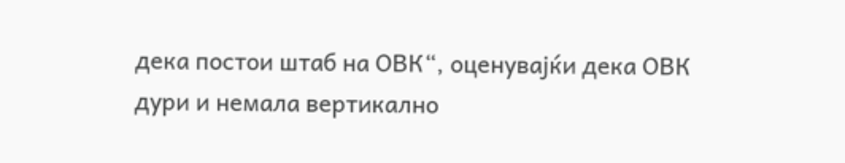дека постои штаб на ОВК“, оценувајќи дека ОВК дури и немала вертикално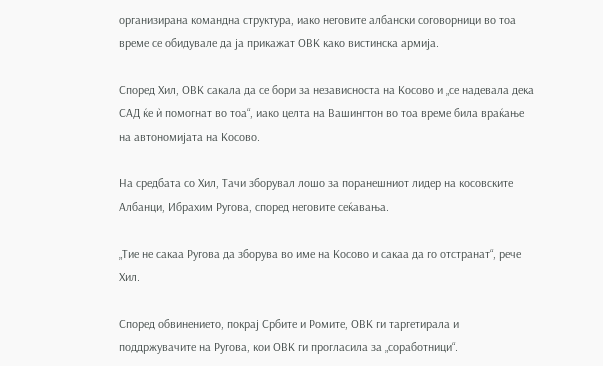организирана командна структура, иако неговите албански соговорници во тоа време се обидувале да ја прикажат ОВК како вистинска армија.

Според Хил, ОВК сакала да се бори за независноста на Косово и „се надевала дека САД ќе ѝ помогнат во тоа“, иако целта на Вашингтон во тоа време била враќање на автономијата на Косово.

На средбата со Хил, Тачи зборувал лошо за поранешниот лидер на косовските Албанци, Ибрахим Ругова, според неговите сеќавања.

„Тие не сакаа Ругова да зборува во име на Косово и сакаа да го отстранат“, рече Хил.

Според обвинението, покрај Србите и Ромите, ОВК ги таргетирала и поддржувачите на Ругова, кои ОВК ги прогласила за „соработници“.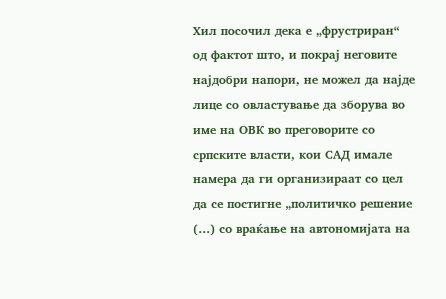Хил посочил дека е „фрустриран“ од фактот што, и покрај неговите најдобри напори, не можел да најде лице со овластување да зборува во име на ОВК во преговорите со српските власти, кои САД имале намера да ги организираат со цел да се постигне „политичко решение (…) со враќање на автономијата на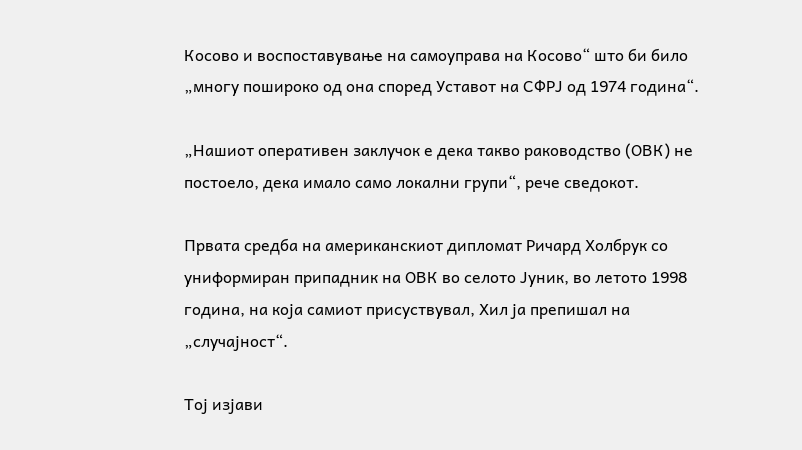Косово и воспоставување на самоуправа на Косово“ што би било „многу пошироко од она според Уставот на СФРЈ од 1974 година“.

„Нашиот оперативен заклучок е дека такво раководство (ОВК) не постоело, дека имало само локални групи“, рече сведокот.

Првата средба на американскиот дипломат Ричард Холбрук со униформиран припадник на ОВК во селото Јуник, во летото 1998 година, на која самиот присуствувал, Хил ја препишал на „случајност“.

Тој изјави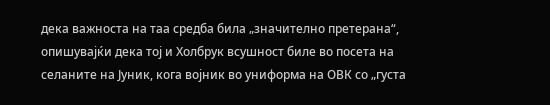дека важноста на таа средба била „значително претерана“, опишувајќи дека тој и Холбрук всушност биле во посета на селаните на Јуник, кога војник во униформа на ОВК со „густа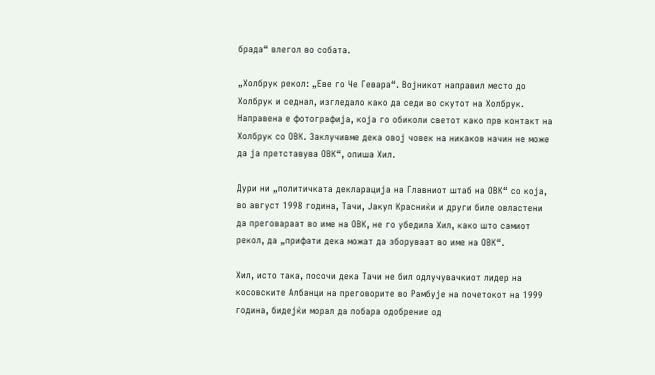брада“ влегол во собата.

„Холбрук рекол: „Еве го Че Гевара“. Војникот направил место до Холбрук и седнал, изгледало како да седи во скутот на Холбрук. Направена е фотографија, која го обиколи светот како прв контакт на Холбрук со ОВК. Заклучивме дека овој човек на никаков начин не може да ја претставува ОВК“, опиша Хил.

Дури ни „политичката декларација на Главниот штаб на ОВК“ со која, во август 1998 година, Тачи, Јакуп Красниќи и други биле овластени да преговараат во име на ОВК, не го убедила Хил, како што самиот рекол, да „прифати дека можат да зборуваат во име на ОВК“.

Хил, исто така, посочи дека Тачи не бил одлучувачкиот лидер на косовските Албанци на преговорите во Рамбује на почетокот на 1999 година, бидејќи морал да побара одобрение од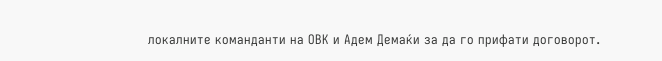локалните команданти на ОВК и Адем Демаќи за да го прифати договорот.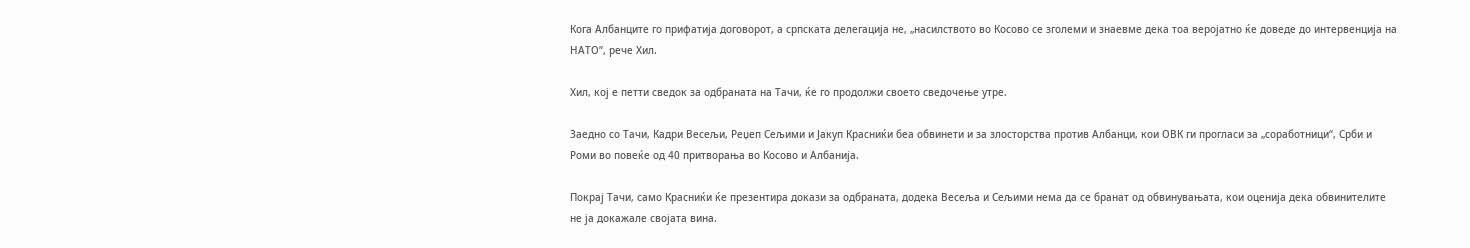Кога Албанците го прифатија договорот, а српската делегација не, „насилството во Косово се зголеми и знаевме дека тоа веројатно ќе доведе до интервенција на НАТО“, рече Хил.

Хил, кој е петти сведок за одбраната на Тачи, ќе го продолжи своето сведочење утре.

Заедно со Тачи, Кадри Весељи, Реџеп Сељими и Јакуп Красниќи беа обвинети и за злосторства против Албанци, кои ОВК ги прогласи за „соработници“, Срби и Роми во повеќе од 40 притворања во Косово и Албанија.

Покрај Тачи, само Красниќи ќе презентира докази за одбраната, додека Весеља и Сељими нема да се бранат од обвинувањата, кои оценија дека обвинителите не ја докажале својата вина.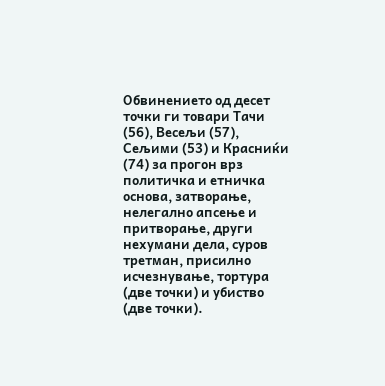Обвинението од десет точки ги товари Тачи (56), Весељи (57), Сељими (53) и Красниќи (74) за прогон врз политичка и етничка основа, затворање, нелегално апсење и притворање, други нехумани дела, суров третман, присилно исчезнување, тортура (две точки) и убиство (две точки).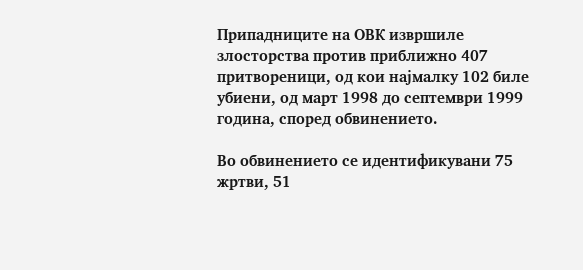Припадниците на ОВК извршиле злосторства против приближно 407 притвореници, од кои најмалку 102 биле убиени, од март 1998 до септември 1999 година, според обвинението.

Во обвинението се идентификувани 75 жртви, 51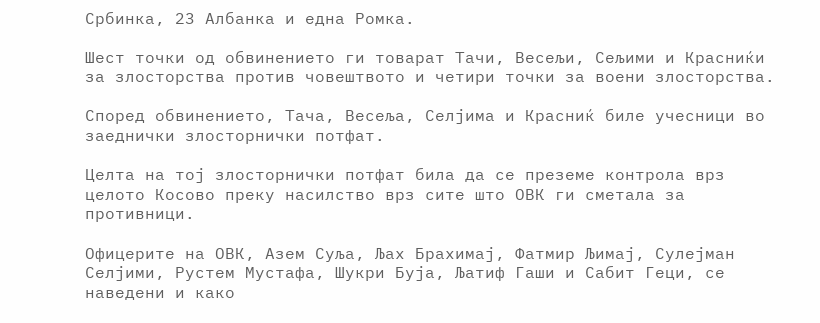Србинка, 23 Албанка и една Ромка.

Шест точки од обвинението ги товарат Тачи, Весељи, Сељими и Красниќи за злосторства против човештвото и четири точки за воени злосторства.

Според обвинението, Тача, Весеља, Селјима и Красниќ биле учесници во заеднички злосторнички потфат.

Целта на тој злосторнички потфат била да се преземе контрола врз целото Косово преку насилство врз сите што ОВК ги сметала за противници.

Офицерите на ОВК, Азем Суља, Љах Брахимај, Фатмир Љимај, Сулејман Селјими, Рустем Мустафа, Шукри Буја, Љатиф Гаши и Сабит Геци, се наведени и како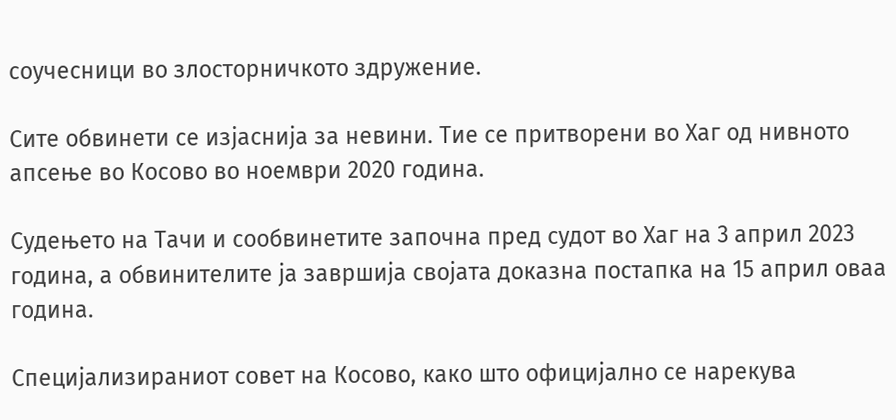соучесници во злосторничкото здружение.

Сите обвинети се изјаснија за невини. Тие се притворени во Хаг од нивното апсење во Косово во ноември 2020 година.

Судењето на Тачи и сообвинетите започна пред судот во Хаг на 3 април 2023 година, а обвинителите ја завршија својата доказна постапка на 15 април оваа година.

Специјализираниот совет на Косово, како што официјално се нарекува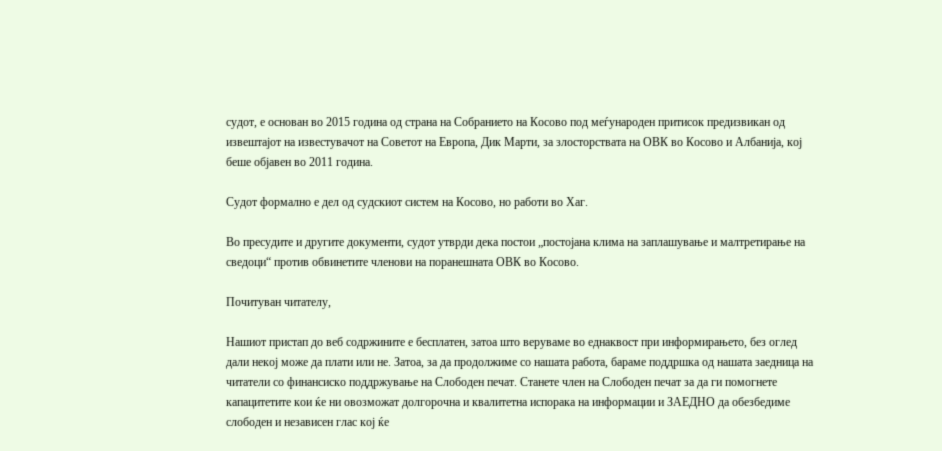судот, е основан во 2015 година од страна на Собранието на Косово под меѓународен притисок предизвикан од извештајот на известувачот на Советот на Европа, Дик Марти, за злосторствата на ОВК во Косово и Албанија, кој беше објавен во 2011 година.

Судот формално е дел од судскиот систем на Косово, но работи во Хаг.

Во пресудите и другите документи, судот утврди дека постои „постојана клима на заплашување и малтретирање на сведоци“ против обвинетите членови на поранешната ОВК во Косово.

Почитуван читателу,

Нашиот пристап до веб содржините е бесплатен, затоа што веруваме во еднаквост при информирањето, без оглед дали некој може да плати или не. Затоа, за да продолжиме со нашата работа, бараме поддршка од нашата заедница на читатели со финансиско поддржување на Слободен печат. Станете член на Слободен печат за да ги помогнете капацитетите кои ќе ни овозможат долгорочна и квалитетна испорака на информации и ЗАЕДНО да обезбедиме слободен и независен глас кој ќе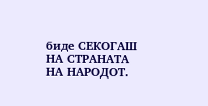биде СЕКОГАШ НА СТРАНАТА НА НАРОДОТ.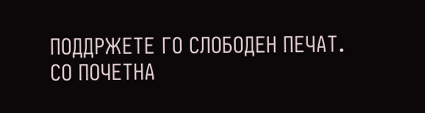ПОДДРЖЕТЕ ГО СЛОБОДЕН ПЕЧАТ.
СО ПОЧЕТНА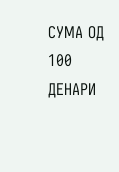СУМА ОД 100 ДЕНАРИ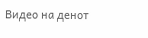Видео на денот